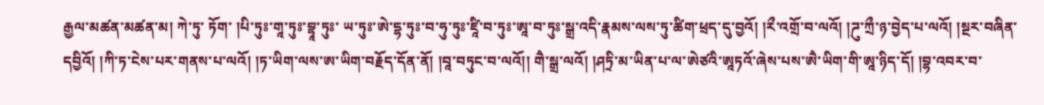རྒྱལ་མཚན་མཚན་མ། ཀེ་ཏུ་ ཏོག་ །པི་ཏུཿ་གཱ་ཏུཿ་བྷཱ་ཏུཿ་ ཡ་ཏུཿ་ཨེ་དྷ་ཏུཿ་བ་ཧུ་ཏུཿ་ཛཱི་བ་ཏུཿ་ཨཱ་བ་ཏུཿ་སྒྲ་འདི་རྣམས་ལས་ཏུ་ཚིག་ཕྲད་དུ་བྱའོ། །རྀ་འགྲོ་བ་ལའོ། །ཌུ་ཀྲྀ་ཉ་བྱེད་པ་ལའོ། །སྔར་བཞིན་དབྱིའོ། །ཀི་ཏ་ངེས་པར་གནས་པ་ལའོ། །ཏ་ཡིག་ལས་ཨ་ཡིག་བརྗོད་དོན་ནོ། །བཱ་བཏུང་བ་ལའོ།། གཻ་སྒྲ་ལའོ། །ཤཏྲི་མ་ཡིན་པ་ལ་ཨེཙའི་ཨཱཏའོ་ཞེས་པས་ཨཻ་ཡིག་གི་ཨཱ་ཉིད་དོ། །བྷ་འབར་བ་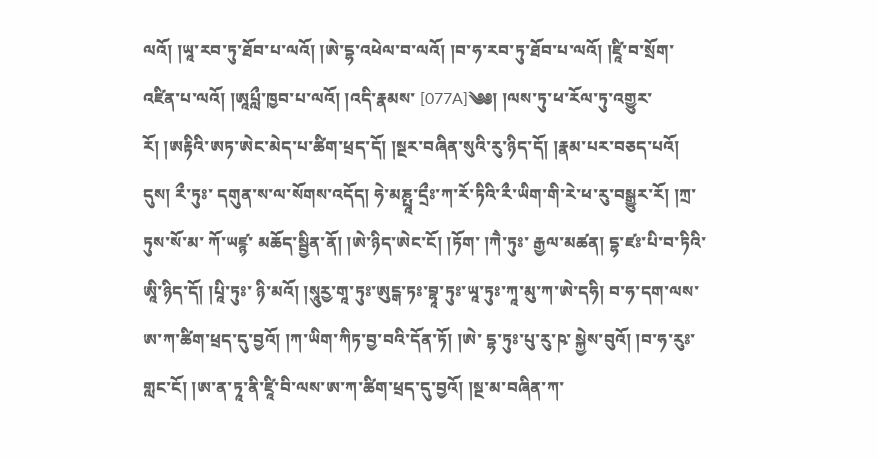ལའོ། །ཡཱ་རབ་ཏུ་ཐོབ་པ་ལའོ། །ཨེ་དྷ་འཕེལ་བ་ལའོ། །བ་ཧ་རབ་ཏུ་ཐོབ་པ་ལའོ། །ཛཱི་བ་སྲོག་འཛིན་པ་ལའོ། །ཨཱཔླྀ་ཁྱབ་པ་ལའོ། །འདི་རྣམས་ [077A]༄༅། །ལས་ཏུ་ཕ་རོལ་ཏུ་འགྱུར་རོ། །ཨརྟིའི་ཨཏ་ཨེང་མེད་པ་ཚིག་ཕྲད་དོ། །སྔར་བཞིན་སུའི་རུ་ཉིད་དོ། །རྣམ་པར་བཅད་པའོ། དུས། རྀ་ཏུཿ་ དགུན་ས་ལ་སོགས་འདོད། ཧེ་མཎྤཱ་དྲྀཿ་ཀ་རོ་ཏིའི་རྀ་ཡིག་གི་རེ་ཕ་རུ་བསྒྱུར་རོ། །ཀྲ་ཏུས་སོ་མ་ ཀོ་ཡཛྙ་ མཆོད་སྦྱིན་ནོ། །ཨེ་ཉིད་ཨེང་ངོ། །ཏོག་ །ཀཻ་ཏུཿ་ རྒྱལ་མཚན། དྷ་ཛཿ་པི་བ་ཏིའི་ཨཱི་ཉིད་དོ། །པཱི་ཏུཿ་ ཉི་མའོ། །སཱུརྱ་གཱ་ཏུཿ་ཨུངྒ་ཏཿ་བྷཱ་ཏུཿ་ཡཱ་ཏུཿ་ཀཱ་མུ་ཀ་ཨེ་དཧི། བ་ཧ་དག་ལས་ཨ་ཀ་ཚིག་ཕྲད་དུ་བྱའོ། །ཀ་ཡིག་ཀིཏ་བྱ་བའི་དོན་ཏོ། །ཨེ་ དྷ་ཏུཿ་པུ་རུ་ཥ་ སྐྱེས་བུའོ། །བ་ཧ་རུཿ་ གླང་ངོ། །ཨ་ན་ཏཱ་ནི་ཛཱི་བི་ལས་ཨ་ཀ་ཚིག་ཕྲད་དུ་བྱའོ། །སྔ་མ་བཞིན་ཀ་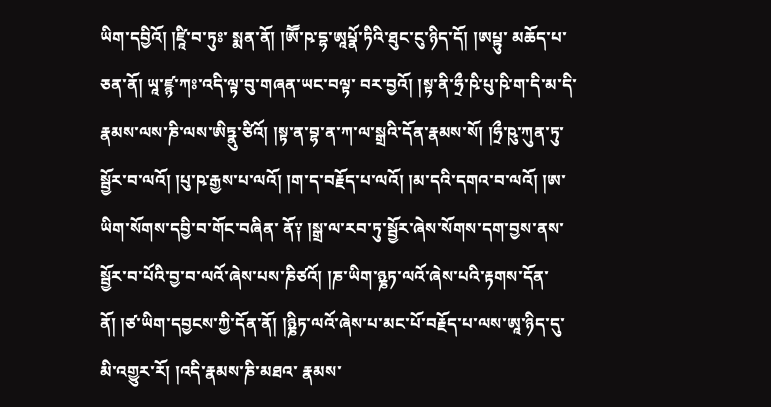ཡིག་དབྱིའོ། །ཛཱི་བ་ཏུཿ་ སྨན་ནོ། །ཨཽ་ཥ་དྷ་ཨཱཔྣོ་ཏིའི་ཐུང་ངུ་ཉིད་དོ། །ཨཔྟུ་ མཆོད་པ་ཅན་ནོ། ཡཱ་ཛྙ་ཀཿ་འདི་ལྟ་བུ་གཞན་ཡང་བལྟ་ བར་བྱའོ། །སྟ་ནི་ཧྲྀ་ཥི་པུ་ཥི་ག་དི་མ་དི་རྣམས་ལས་ཎི་ལས་ཨིཏྣུ་ཙིའོ། །སྟ་ན་བྷ་ན་ཀ་ལ་སྒྲའི་དོན་རྣམས་སོ། །ཧྲྀ་ཥུ་ཀུན་ཏུ་སྦྱོར་བ་ལའོ། །པུ་ཥ་རྒྱས་པ་ལའོ། །ག་ད་བརྗོད་པ་ལའོ། །མ་དའི་དགའ་བ་ལའོ། །ཨ་ཡིག་སོགས་དབྱི་བ་གོང་བཞིན་ ནོ༑ །སྒྲ་ལ་རབ་ཏུ་སྦྱོར་ཞེས་སོགས་དག་བྱས་ནས་སྦྱོར་བ་པོའི་བྱ་བ་ལའོ་ཞེས་པས་ཎིཙའོ། །ཎ་ཡིག་ཉྞཏ་ལའོ་ཞེས་པའི་རྟགས་དོན་ནོ། །ཙ་ཡིག་དབྱངས་ཀྱི་དོན་ནོ། །ཉྞིཏ་ལའོ་ཞེས་པ་མང་པོ་བརྗོད་པ་ལས་ཨཱ་ཉིད་དུ་མི་འགྱུར་རོ། །འདི་རྣམས་ཎི་མཐའ་ རྣམས་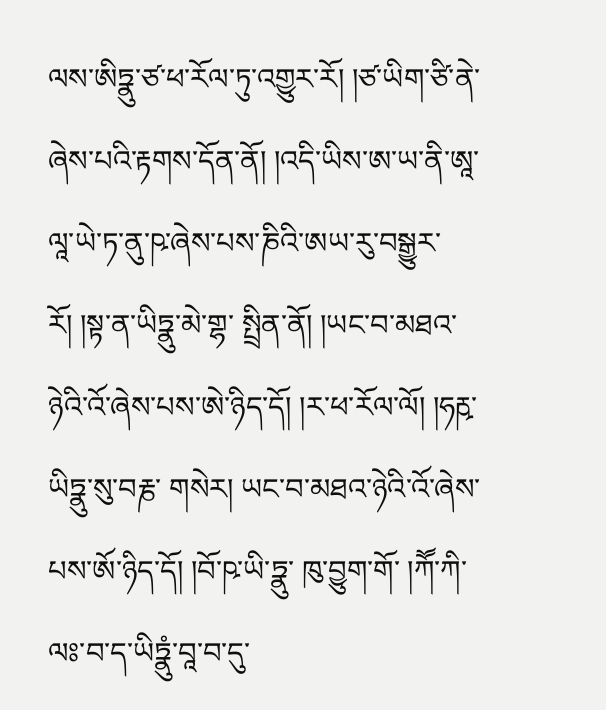ལས་ཨིཏྣུ་ཙ་ཕ་རོལ་ཏུ་འགྱུར་རོ། །ཙ་ཡིག་ཙི་ནེ་ཞེས་པའི་རྟགས་དོན་ནོ། །འདི་ཡིས་ཨ་ཡ་ནི་ཨཱ་ལཱ་ཡེ་ཏ་ནུ་ཥ་ཞེས་པས་ཎིའི་ཨཡ་རུ་བསྒྱུར་རོ། །སྟ་ན་ཡིཏྣུ་མེ་གྷ་ སྤྲིན་ནོ། །ཡང་བ་མཐའ་ཉེའི་འོ་ཞེས་པས་ཨེ་ཉིད་དོ། །ར་ཕ་རོལ་ལོ། །ཧརྵ་ ཡིཏྣུ་སུ་བརྞ་ གསེར། ཡང་བ་མཐའ་ཉེའི་འོ་ཞེས་པས་ཨོ་ཉིད་དོ། །བོ་ཥ་ཡི་ཏྣུ་ ཁུ་བྱུག་གོ་ །ཀཽ་ཀི་ལཿ་བ་ད་ཡིཏྣུཾ་བཱ་བ་དུ་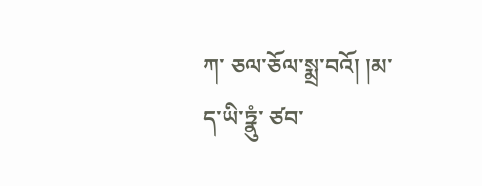ཀ་ ཅལ་ཅོལ་སྨྲ་བའོ། །མ་ད་ཡི་ཏྣུཾ་ ཙབ་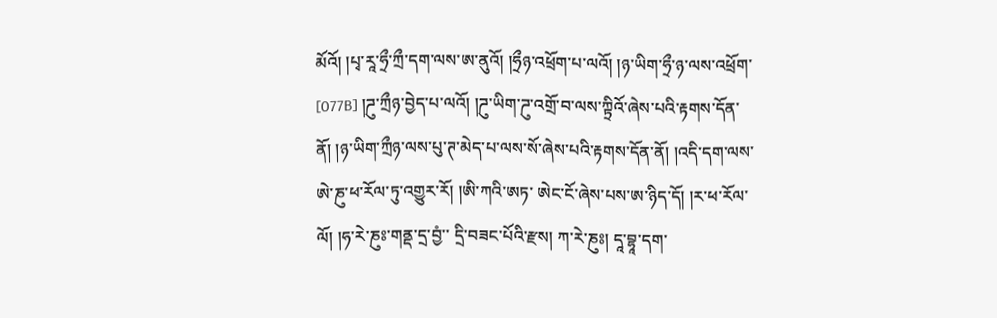མོའོ། །པྭ་རཱ་ཧྲྀ་ཀྲྀ་དག་ལས་ཨ་ནུའོ། །ཧྲྀཉ་འཕྲོག་པ་ལའོ། །ཉ་ཡིག་ཧྲྀ་ཉ་ལས་འཕྲོག་ [077B] །ཌུ་ཀྲྀཉ་བྱེད་པ་ལའོ། །ཌུ་ཡིག་ཌུ་འགྲོ་བ་ལས་ཀྟྲིའོ་ཞེས་པའི་རྟགས་དོན་ནོ། །ཉ་ཡིག་ཀྲྀཉ་ལས་པུ་ཊ་མེད་པ་ལས་སོ་ཞེས་པའི་རྟགས་དོན་ནོ། །འདི་དག་ལས་ཨེ་ཎུ་ཕ་རོལ་ཏུ་འགྱུར་རོ། །ཨི་ཀའི་ཨཏ་ ཨེང་ངོ་ཞེས་པས་ཨ་ཉིད་དོ། །ར་ཕ་རོལ་ལོ། །ཧ་རེ་ཎུཿ་གནྡ་དྲ་བྱཾ་་ དྲི་བཟང་པོའི་རྫས། ཀ་རེ་ཎུཿ། དཱ་བྷཱ་དག་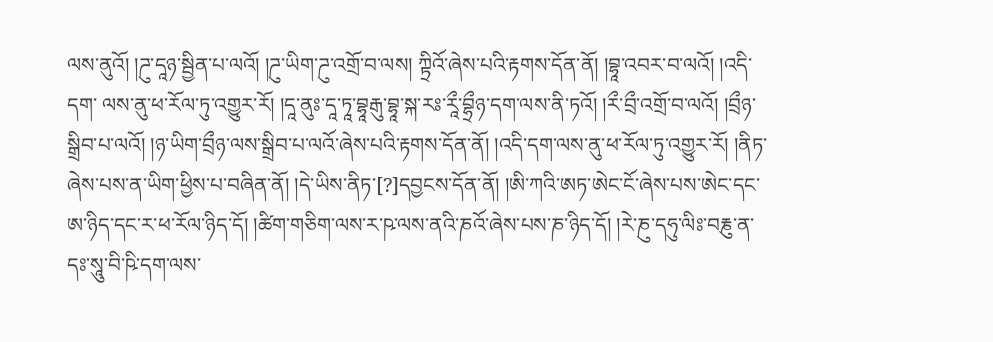ལས་ནུའོ། །ཌུ་དཱཉ་སྦྱིན་པ་ལའོ། །ཌུ་ཡིག་ཌུ་འགྲོ་བ་ལས། ཀྟྲིའོ་ཞེས་པའི་རྟགས་དོན་ནོ། །བྷཱ་འབར་བ་ལའོ། །འདི་དག་ ལས་ནུ་ཕ་རོལ་ཏུ་འགྱུར་རོ། །དཱ་ནུཿ་དཱ་ཏཱ་བྷཱརྒུ་བྷཱ་སྐ་རཿ་རཱྀ་བྷྲྀཉ་དག་ལས་ནི་ཏའོ། །རྀ་བྲྀ་འགྲོ་བ་ལའོ། །བྲྀཉ་སྒྲིབ་པ་ལའོ། །ཉ་ཡིག་བྲྀཉ་ལས་སྒྲིབ་པ་ལའོ་ཞེས་པའི་རྟགས་དོན་ནོ། །འདི་དག་ལས་ནུ་ཕ་རོལ་ཏུ་འགྱུར་རོ། །ནིཏ་ ཞེས་པས་ན་ཡིག་ཕྱིས་པ་བཞིན་ནོ། །དེ་ཡིས་ནིཏ་[?]དབྱངས་དོན་ནོ། །ཨི་ཀའི་ཨཏ་ཨེང་ངོ་ཞེས་པས་ཨེང་དང་ཨ་ཉིད་དང་ར་ཕ་རོལ་ཉིད་དོ། །ཚིག་གཅིག་ལས་ར་ཥ་ལས་ནའི་ཎའོ་ཞེས་པས་ཎ་ཉིད་དོ། །རེ་ཎུ་དཧུ་ལིཿ་བརྞུ་ན་དཿ་སཱུ་བི་ཥི་དག་ལས་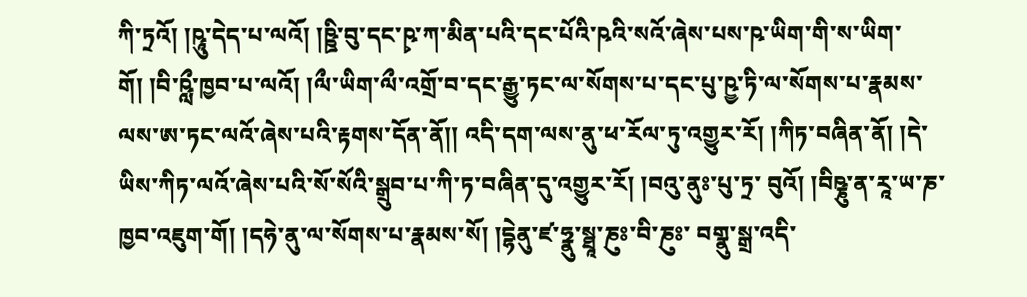ཀི་ཏྲའོ། །ཥཱུ་དེད་པ་ལའོ། །ཥྛི་བུ་དང་ཥྭ་ཀ་མིན་པའི་དང་པོའི་ཥའི་སའོ་ཞེས་པས་ཥ་ཡིག་གི་ས་ཡིག་གོ། །བི་ཥླྀ་ཁྱབ་པ་ལའོ། །ལྀ་ཡིག་ལྀ་འགྲོ་བ་དང་རྒྱུ་ཏང་ལ་སོགས་པ་དང་པུ་ཥྱ་ཏི་ལ་སོགས་པ་རྣམས་ལས་ཨ་ཏང་ལའོ་ཞེས་པའི་རྟགས་དོན་ནོ།། འདི་དག་ལས་ནུ་ཕ་རོལ་ཏུ་འགྱུར་རོ། །ཀིཏ་བཞིན་ནོ། །དེ་ཡིས་ཀིཏ་ལའོ་ཞེས་པའི་སོ་སོའི་སྒྲུབ་པ་ཀི་ཏ་བཞིན་དུ་འགྱུར་རོ། །བའུ་ནུཿ་པུ་ཏྲ་ བུའོ། །བིཥྞུ་ན་རཱ་ཡ་ཎ་ ཁྱབ་འཇུག་གོ། །དཧེ་ནུ་ལ་སོགས་པ་རྣམས་སོ། །དྷེནུ་ཛ་ཧྣུ་སྠཱ་ཎུཿ་བི་ཎུཿ་ བགྣུ་སྒྲ་འདི་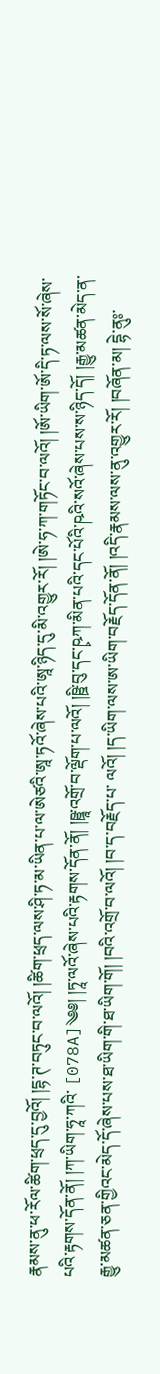རྣམས་ནུ་ཕ་རོལ་ཚིག་ཕྲད་དུ་བྱའོ། །དྷ་ཊ་བཏུང་བ་ལའོ། །ཚིག་ཕྲད་ལས་ཤི་ཏ་མ་ཡིན་པ་ལ་ཨེཙའི་ཨཱ་ཏའོ་ཞེས་པའི་ཨཱ་ཉིད་དུ་མི་འགྱུར་རོ། །ཨེ་ཧ་ཀ་གཏོང་བ་ལའོ། །ཨོ་ཡིག་ཨོ་དི་ཏ་ལས་སོ་ཞེས་པའི་རྟགས་དོན་ནོ། །ཀ་ཡིག་ཧཱ་ཀའི་ [078A]༄༅། །ཏཱ་ལའོ་ཞེས་པའི་རྟགས་དོན་ནོ། །ཥྛཱ་འགྲོ་བ་ལྡོག་པ་ལའོ། །ཥྛི་བུ་དང་ཥྭཀ་མིན་པའི་དང་པོའི་ཥའི་སའོ་ཞེས་པས་ས་ཉིད་དོ། །རྒྱུ་མཚན་མེད་ན་རྒྱུ་མཚན་ཅན་གྱིའང་མེད་དོ་ཞེས་པས་ཐ་ཡིག་གི་ཐ་ཡིག་གོ། །བའི་འགྲོ་བ་ལའོ། །བ་ད་བརྗོད་པ་ ལའོ། །ད་ཡིག་ལས་ཨ་ཡིག་བརྗོད་དོན་ནོ། །འདི་རྣམས་ལས་ནུ་འགྱུར་རོ། །བཞོན་མ། དྷེ་ནུཿ་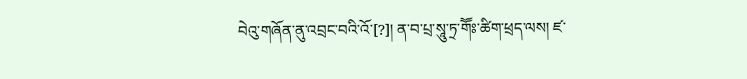བེའུ་གཞོན་ནུ་འབྲང་བའི་འོ་[?]། ན་བ་པྲ་སཱུ་ཏྲ་གཽཿ་ཚིག་ཕྲད་ལས། ཛ་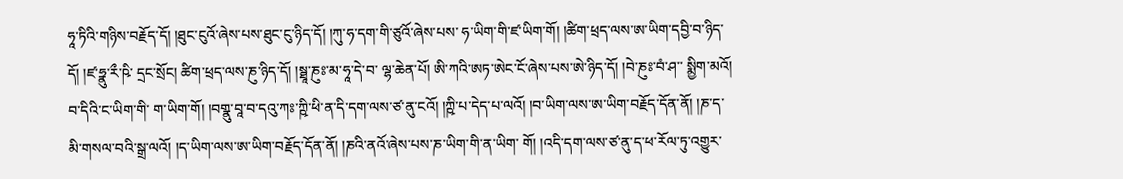ཧཱ་ཏིའི་གཉིས་བརྗོད་དོ། །ཐུང་ངུའོ་ཞེས་པས་ཐུང་ངུ་ཉིད་དོ། །ཀུ་ཧ་དག་གི་ཙུའོ་ཞེས་པས་ ཧ་ཡིག་གི་ཛ་ཡིག་གོ། །ཚིག་ཕྲད་ལས་ཨ་ཡིག་དབྱི་བ་ཉིད་དོ། །ཛ་ཧྣུ་རྀ་ཥི་ དྲང་སྲོང། ཚིག་ཕྲད་ལས་ཎུ་ཉིད་དོ། །སྠཱ་ཎུཿ་མ་ཧཱ་དེ་བ་ ལྷ་ཆེན་པོ། ཨི་ཀའི་ཨཏ་ཨེང་ངོ་ཞེས་པས་ཨེ་ཉིད་དོ། །བེ་ཎུཿ་བཾ་ཤ་་ སྨྱིག་མའོ། བ་དིའི་ང་ཡིག་གི་ ག་ཡིག་གོ། །བགྣུ་བཱ་བ་དའུ་ཀཿ་ཀྵི་ཕི་ན་དི་དག་ལས་ཙ་ནུ་ངའོ། །ཀྵི་པ་དེད་པ་ལའོ། །བ་ཡིག་ལས་ཨ་ཡིག་བརྗོད་དོན་ནོ། །ཎ་ད་མི་གསལ་བའི་སྒྲ་ལའོ། །ད་ཡིག་ལས་ཨ་ཡིག་བརྗོད་དོན་ནོ། །ཎའི་ནའོ་ཞེས་པས་ཎ་ཡིག་གི་ན་ཡིག་ གོ། །འདི་དག་ལས་ཙ་ནུ་ད་ཕ་རོལ་ཏུ་འགྱུར་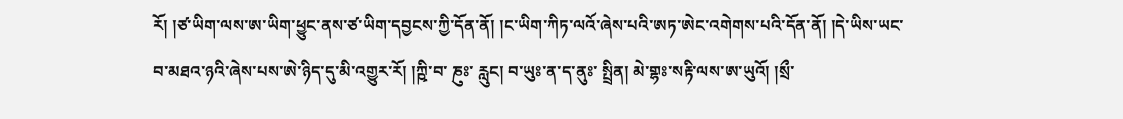རོ། །ཙ་ཡིག་ལས་ཨ་ཡིག་ཕྱུང་ནས་ཙ་ཡིག་དབྱངས་ཀྱི་དོན་ནོ། །ང་ཡིག་ཀིཏ་ལའོ་ཞེས་པའི་ཨཏ་ཨེང་འགེགས་པའི་དོན་ནོ། །དེ་ཡིས་ཡང་བ་མཐའ་ཉའི་ཞེས་པས་ཨེ་ཉིད་དུ་མི་འགྱུར་རོ། །ཀྵི་བ་ ཎུཿ་ རླུང། བ་ཡུཿ་ན་ད་ནུཿ་ སྤྲིན། མེ་གྷཿ་སརྟི་ལས་ཨ་ཡུའོ། །སྲྀ་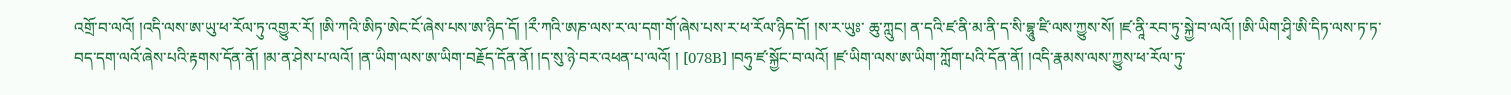འགྲོ་བ་ལའོ། །འདི་ལས་ཨ་ཡུ་ཕ་རོལ་ཏུ་འགྱུར་རོ། །ཨི་ཀའི་ཨིཏ་ཨེང་ངོ་ཞེས་པས་ཨ་ཉིད་དོ། །རྀ་ཀའི་ཨཎ་ལས་ར་ལ་དག་གོ་ཞེས་པས་ར་ཕ་རོལ་ཉིད་དོ། །ས་ར་ཡུཿ་ ཆུ་ཀླུང། ན་དའི་ཛ་ནི་མ་ནི་ད་སི་བྷཱུ་ཛི་ལས་ཀྱུས་སོ། །ཛ་ནཱི་རབ་ཏུ་སྐྱེ་བ་ལའོ། །ཨི་ཡིག་ཤྭི་ཨི་དིཏ་ལས་ཏ་ཏ་བད་དག་ལའོ་ཞེས་པའི་རྟགས་དོན་ནོ། །མ་ན་ཤེས་པ་ལའོ། །ན་ཡིག་ལས་ཨ་ཡིག་བརྗོད་དོན་ནོ། །ད་སུ་ཉེ་བར་འཕན་པ་ལའོ། ། [078B] །བཧུ་ཛ་སྐྱོང་བ་ལའོ། །ཛ་ཡིག་ལས་ཨ་ཡིག་ཀློག་པའི་དོན་ནོ། །འདི་རྣམས་ལས་ཀྱུས་ཕ་རོལ་ཏུ་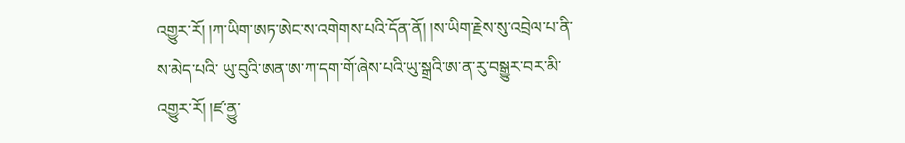འགྱུར་རོ། །ཀ་ཡིག་ཨཏ་ཨེང་ས་འགེགས་པའི་དོན་ནོ། །ས་ཡིག་རྗེས་སུ་འབྲེལ་པ་ནི་ས་མེད་པའི་ ཡུ་བུའི་ཨན་ཨ་ཀ་དག་གོ་ཞེས་པའི་ཡུ་སྒྲའི་ཨ་ན་རུ་བསྒྱུར་བར་མི་འགྱུར་རོ། །ཛ་ནྱུ་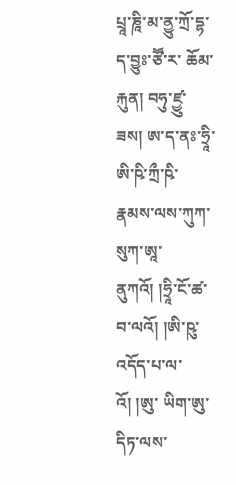པྲཱ་ཎཱི་མ་ནྱུ་ཀྲོ་དྷ་ད་བྱུཿ་ཙཽ་ར་ ཆོམ་རྐུན། བཧུ་ཛྱུ་ ཟས། ཨ་ད་ནཿ་ཧྲཱི་ཨི་ཥི་ཀྲྀ་ཥི་རྣམས་ལས་ཀུཀ་སུཀ་ཨཱ་ནུཀའོ། །ཧྲཱི་ངོ་ཚ་བ་ལའོ། །ཨི་ཥུ་འདོད་པ་ལ་འོ། །ཨུ་ ཡིག་ཨུ་དིཏ་ལས་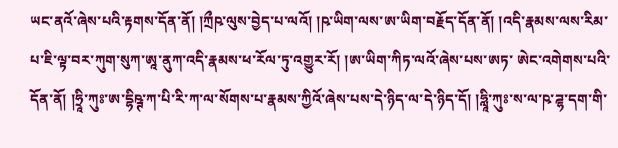ཡང་ནའོ་ཞེས་པའི་རྟགས་དོན་ནོ། །ཀྲྀཥ་ལུས་བྱེད་པ་ལའོ། །ཥ་ཡིག་ལས་ཨ་ཡིག་བརྗོད་དོན་ནོ། །འདི་རྣམས་ལས་རིམ་པ་ཇི་ལྟ་བར་ཀུག་སུཀ་ཨཱ་ནུཀ་འདི་རྣམས་ཕ་རོལ་ཏུ་འགྱུར་རོ། །ཨ་ཡིག་ཀིཏ་ལའོ་ཞེས་པས་ཨཏ་ ཨེང་འགེགས་པའི་དོན་ནོ། །ཧྲཱི་ཀུཿ་ཨ་དྷིཥྚ་ཀ་པི་རི་ཀ་ལ་སོགས་པ་རྣམས་ཀྱིའོ་ཞེས་པས་དེ་ཉིད་ལ་དེ་ཉིད་དོ། །ཧླཱི་ཀུཿ་ས་ལ་ཥ་ཌྷ་དག་གི་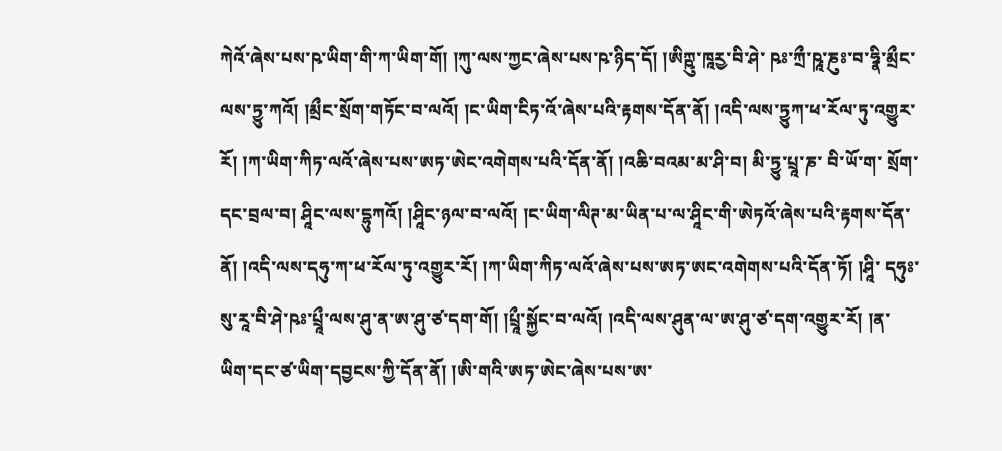ཀེའོ་ཞེས་པས་ཥ་ཡིག་གི་ཀ་ཡིག་གོ། །ཀུ་ལས་ཀྱང་ཞེས་པས་ཥ་ཉིད་དོ། །ཨིཀྵུ་ཁཱརྱ་བི་ཤེ་ ཥཿ་ཀྲྀ་ཥཱ་ཎུཿ་བ་ཧྣི་མྲྀང་ལས་ཏྱུ་ཀའོ། །མྲྀང་སྲོག་གཏོང་བ་ལའོ། །ང་ཡིག་ངིཏ་འོ་ཞེས་པའི་རྟགས་དོན་ནོ། །འདི་ལས་ཏྱུཀ་ཕ་རོལ་ཏུ་འགྱུར་རོ། །ཀ་ཡིག་ཀིཏ་ལའོ་ཞེས་པས་ཨཏ་ཨེང་འགེགས་པའི་དོན་ནོ། །འཆི་བའམ་མ་ཤི་བ། མི་ཏྱུ་པྲཱ་ཎ་ བི་ཡོ་ག་ སྲོག་དང་བྲལ་བ། ཤཱིང་ལས་དྷུཀའོ། །ཤཱིང་ཉལ་བ་ལའོ། །ང་ཡིག་ལིཊ་མ་ཡིན་པ་ལ་ཤཱིང་གི་ཨེཏའོ་ཞེས་པའི་རྟགས་དོན་ནོ། །འདི་ལས་དཧུ་ཀ་ཕ་རོལ་ཏུ་འགྱུར་རོ། །ཀ་ཡིག་ཀིཏ་ལའོ་ཞེས་པས་ཨཏ་ཨང་འགེགས་པའི་དོན་ཏོ། །ཤཱི་ དཧུཿ་སུ་རཱ་བི་ཤེ་ཥཿ་པྲཱྀ་ལས་ཤུ་ན་ཨ་ཤུ་ཙ་དག་གོ། །པྲཱྀ་སྐྱོང་བ་ལའོ། །འདི་ལས་ཤུན་ལ་ཨ་ཤུ་ཙ་དག་འགྱུར་རོ། །ན་ཡིག་དང་ཙ་ཡིག་དབྱངས་ཀྱི་དོན་ནོ། །ཨི་གའི་ཨཏ་ཨེང་ཞེས་པས་ཨ་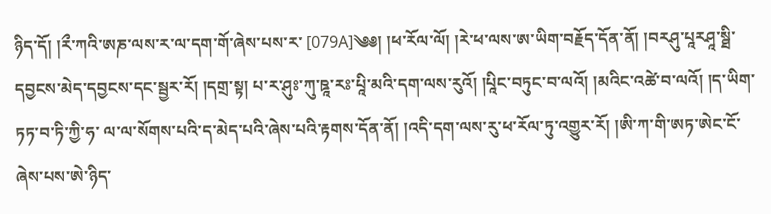ཉིད་དོ། །རྀ་ཀའི་ཨཎ་ལས་ར་ལ་དག་གོ་ཞེས་པས་ར་ [079A]༄༅། །ཕ་རོལ་ལོ། །རེ་ཕ་ལས་ཨ་ཡིག་བརྗོད་དོན་ནོ། །བརཤུ་པཱརཤཱ་སྠི་དབྱངས་མེད་དབྱངས་དང་སྦྱར་རོ། །དགྲ་སྟ། པ་ར་ཤུཿ་ཀུ་ཋཱ་རཿ་པཱི་མའི་དག་ལས་རུའོ། །པཱིང་བཏུང་བ་ལའོ། །མའིང་འཚེ་བ་ལའོ། །ད་ཡིག་ཏཏ་བ་ཏི་ཀྱི་ཧ་ ལ་ལ་སོགས་པའི་ད་མེད་པའི་ཞེས་པའི་རྟགས་དོན་ནོ། །འདི་དག་ལས་རུ་ཕ་རོལ་ཏུ་འགྱུར་རོ། །ཨི་ཀ་གི་ཨཏ་ཨེང་ངོ་ཞེས་པས་ཨེ་ཉིད་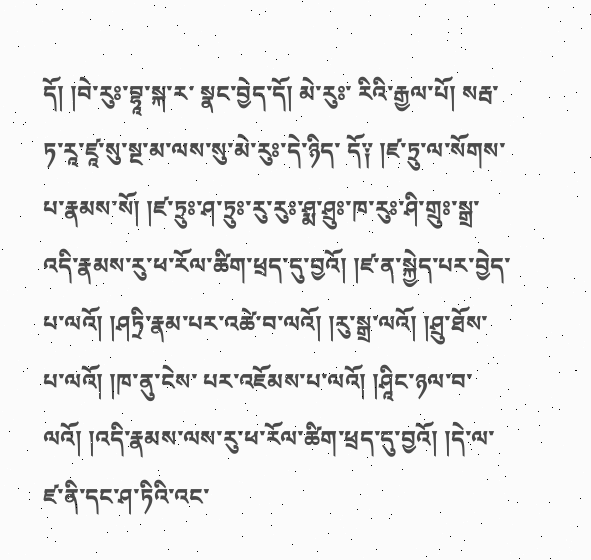དོ། །བེ་རུཿ་བྷཱ་སྐ་ར་ སྣང་བྱེད་དོ། མེ་རུཿ་ རིའི་རྒྱལ་པོ། སརྦ་ཏ་རཱ་ཛཱ་སུ་སྔ་མ་ལས་སུ་མེ་རུཿ་དེ་ཉིད་ དོ༑ །ཛ་ཏྲུ་ལ་སོགས་པ་རྣམས་སོ། །ཛ་ཏྲུཿ་ཤ་ཏྲུཿ་རུ་རུཿ་ཤྨ་ཤྲུཿ་ཁ་རུཿ་ཤི་གྲུཿ་སྒྲ་འདི་རྣམས་རུ་ཕ་རོལ་ཚིག་ཕྲད་དུ་བྱའོ། །ཛ་ན་སྐྱེད་པར་བྱེད་པ་ལའོ། །ཤཏྲི་རྣམ་པར་འཚེ་བ་ལའོ། །རུ་སྒྲ་ལའོ། །ཤྲུ་ཐོས་པ་ལའོ། །ཁ་ནུ་ངེས་ པར་འཇོམས་པ་ལའོ། །ཤཱིང་ཉལ་བ་ལའོ། །འདི་རྣམས་ལས་རུ་ཕ་རོལ་ཚིག་ཕྲད་དུ་བྱའོ། །དེ་ལ་ཛ་ནི་དང་ཤ་ཏིའི་འང་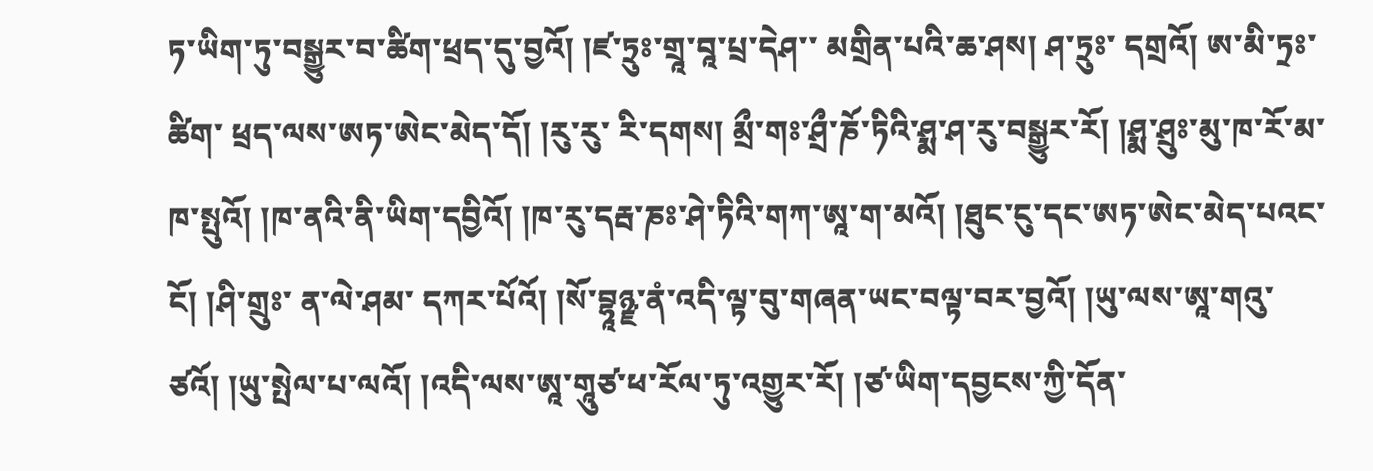ཏ་ཡིག་ཏུ་བསྒྱུར་བ་ཚིག་ཕྲད་དུ་བྱའོ། །ཛ་ཏྲུཿ་གྲཱ་བཱ་པྲ་དེཤ་་ མགྲིན་པའི་ཆ་ཤས། ཤ་ཏྲུཿ་ དགྲའོ། ཨ་མི་ཏྲཿ་ཚིག་ ཕྲད་ལས་ཨཏ་ཨེང་མེད་དོ། །རུ་རུ་ རི་དགས། མྲྀ་གཿ་ཤྲྀ་ཎོ་ཏིའི་ཤྨ་ཤ་རུ་བསྒྱུར་རོ། །ཤྨ་ཤྲུཿ་མུ་ཁ་རོ་མ་ ཁ་སྤུའོ། །ཁ་ནའི་ནི་ཡིག་དབྱིའོ། །ཁ་རུ་དརྦ་ཎཿ་ཤེ་ཏིའི་གཀ་ཨཱ་ག་མའོ། །ཐུང་ངུ་དང་ཨཏ་ཨེང་མེད་པའང་ངོ། །ཤི་གྲུཿ་ ན་ལེ་ཤམ་ དཀར་པོའོ། །སོ་བྷཱཉྫ་ནཾ་འདི་ལྟ་བུ་གཞན་ཡང་བལྟ་བར་བྱའོ། །ཡུ་ལས་ཨཱ་གའུ་ཙའོ། །ཡུ་སྤེལ་པ་ལའོ། །འདི་ལས་ཨཱ་གཱུཙ་ཕ་རོལ་ཏུ་འགྱུར་རོ། །ཙ་ཡིག་དབྱངས་ཀྱི་དོན་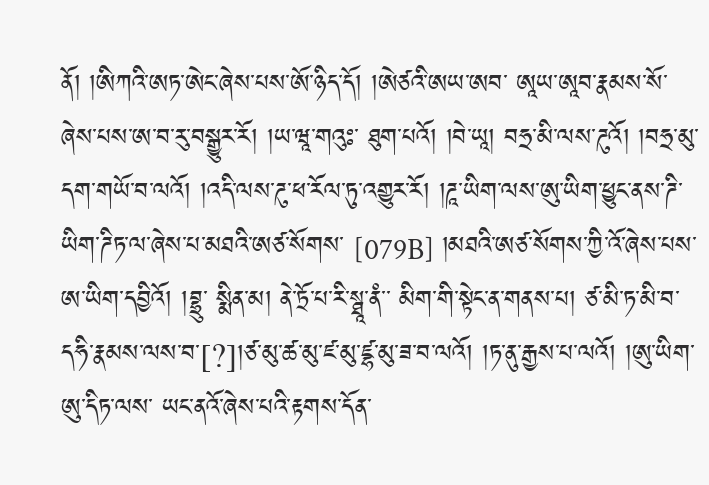ནོ། །ཨིཀའི་ཨཏ་ཨེང་ཞེས་པས་ཨོ་ཉིད་དོ། །ཨེཙའི་ཨཡ་ཨབ་ ཨཱཡ་ཨཱབ་རྣམས་སོ་ཞེས་པས་ཨ་བ་རུ་བསྒྱུར་རོ། །ཡ་ཝཱ་གའུཿ་ ཐུག་པའོ། །བེ་ཡཱ། བཧྲ་མི་ལས་ཌུའོ། །བཧྲ་མུ་དག་གཡོ་བ་ལའོ། །འདི་ལས་ཌུ་ཕ་རོལ་ཏུ་འགྱུར་རོ། །ཌཱ་ཡིག་ལས་ཨུ་ཡིག་ཕྱུང་ནས་ཌི་ཡིག་ཌིཏ་ལ་ཞེས་པ་མཐའི་ཨཙ་སོགས་ [079B] །མཐའི་ཨཙ་སོགས་ཀྱི་འོ་ཞེས་པས་ཨ་ཡིག་དབྱིའོ། །བྷྲུ་ སྨིན་མ། ནེ་ཏྲོ་པ་རི་སྠཱ་ནཾ་་ མིག་གི་སྟེང་ན་གནས་པ། ཙ་མི་ཏ་མི་བ་དཧི་རྣམས་ལས་བ་[?]།ཙ་མུ་ཚ་མུ་ཛ་མུ་ཛྷ་མུ་ཟ་བ་ལའོ། །ཏ་ནུ་རྒྱས་པ་ལའོ། །ཨུ་ཡིག་ཨུ་དིཏ་ལས་ ཡང་ནའོ་ཞེས་པའི་རྟགས་དོན་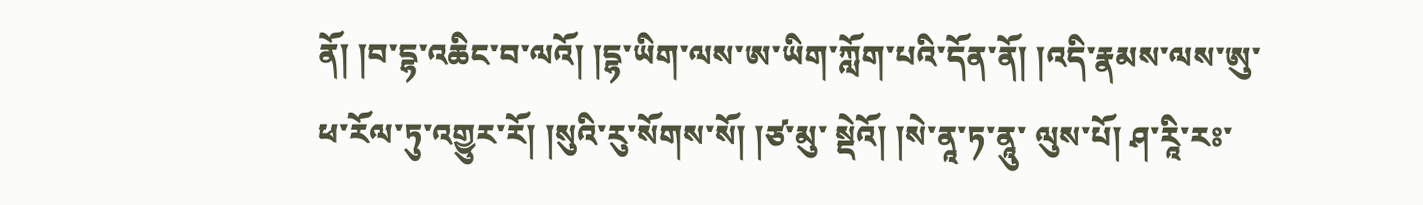ནོ། །བ་དྷ་འཆིང་བ་ལའོ། །དྷ་ཡིག་ལས་ཨ་ཡིག་ཀློག་པའི་དོན་ནོ། །འདི་རྣམས་ལས་ཨུ་ཕ་རོལ་ཏུ་འགྱུར་རོ། །སུའི་རུ་སོགས་སོ། །ཙ་མུ་ སྡེའོ། །སེ་ནཱ་ཏ་ནཱུ་ ལུས་པོ། ཤ་རཱི་རཿ་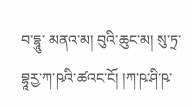བ་དྷཱུ་ མནའ་མ། བུའི་ཆུང་མ། སུ་ཏྲ་ བྷཱརྱ་ཀ་ཥའི་ཚའང་ངོ། །ཀ་ཥ་ཤི་ཥ་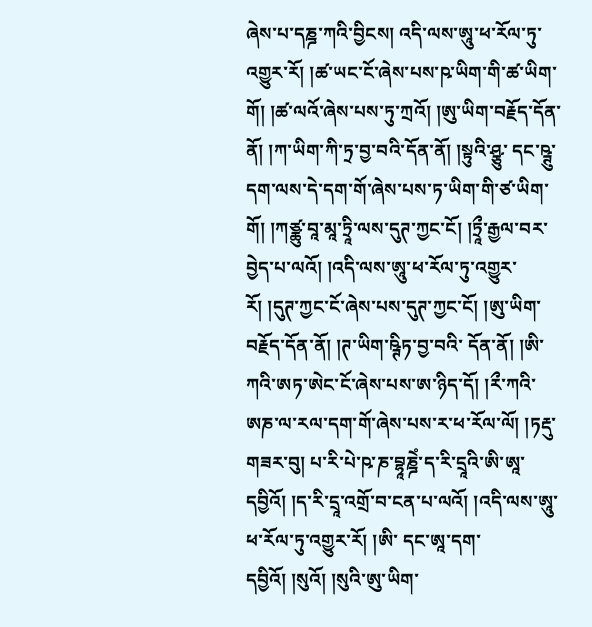ཞེས་པ་དཎྜ་ཀའི་བྱིངས། འདི་ལས་ཨཱུ་ཕ་རོལ་ཏུ་འགྱུར་རོ། །ཚ་ཡང་ངོ་ཞེས་པས་ཥ་ཡིག་གི་ཚ་ཡིག་གོ། །ཚ་ལའོ་ཞེས་པས་ཏུ་ཀྲའོ། །ཨུ་ཡིག་བརྗོད་དོན་ནོ། །ཀ་ཡིག་ཀི་ཏྲ་བྱ་བའི་དོན་ནོ། །སྟུའི་ཤྩུ་ དང་ཥྚུ་དག་ལས་དེ་དག་གོ་ཞེས་པས་ཏ་ཡིག་གི་ཙ་ཡིག་གོ། །ཀཙྪུ་བཱ་མཱ་ཏྲཱི་ལས་དུཊ་ཀྱང་ངོ། །ཏྲཱྀ་རྒྱལ་བར་བྱེད་པ་ལའོ། །འདི་ལས་ཨཱུ་ཕ་རོལ་ཏུ་འགྱུར་རོ། །དུཊ་ཀྱང་ངོ་ཞེས་པས་དུཊ་ཀྱང་ངོ། །ཨུ་ཡིག་བརྗོད་དོན་ནོ། །ཊ་ཡིག་ཥྚིཏ་བྱ་བའི་ དོན་ནོ། །ཨི་ཀའི་ཨཏ་ཨེང་ངོ་ཞེས་པས་ཨ་ཉིད་དོ། །རྀ་ཀའི་ཨཎ་ལ་རལ་དག་གོ་ཞེས་པས་ར་ཕ་རོལ་ལོ། །ཏརྡུ་ གཟར་བུ། པ་རི་པེ་ཥ་ཎ་བྷཱཎྜེཾ་ད་རི་དྲཱའི་ཨི་ཨཱ་དབྱིའོ། །ད་རི་དྲཱ་འགྲོ་བ་ངན་པ་ལའོ། །འདི་ལས་ཨཱུ་ཕ་རོལ་ཏུ་འགྱུར་རོ། །ཨི་ དང་ཨཱ་དག་དབྱིའོ། །སུའོ། །སུའི་ཨུ་ཡིག་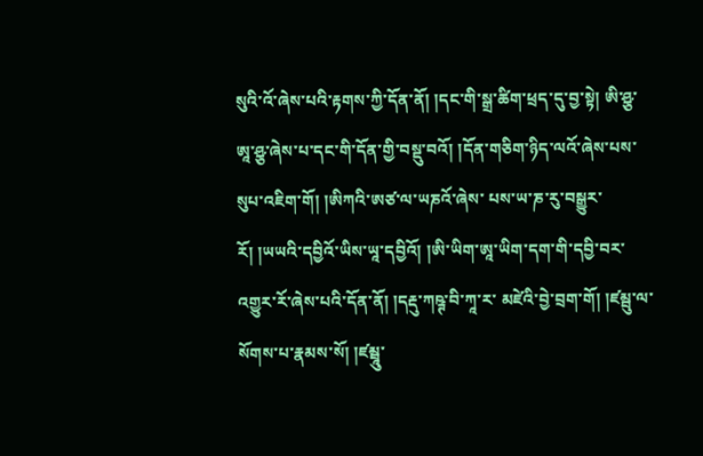སུའི་འོ་ཞེས་པའི་རྟགས་ཀྱི་དོན་ནོ། །དང་གི་སྒྲ་ཚིག་ཕྲད་དུ་བྱ་སྟེ། ཨི་ཤྩ་ཨཱ་ཤྩ་ཞེས་པ་དང་གི་དོན་གྱི་བསྡུ་བའོ། །དོན་གཅིག་ཉིད་ལའོ་ཞེས་པས་སུཔ་འཇིག་གོ། །ཨིཀའི་ཨཙ་ལ་ཡཎའོ་ཞེས་ པས་ཡ་ཎ་རུ་བསྒྱུར་རོ། །ཡཡའི་དབྱིའོ་ཡིས་ཡཱ་དབྱིའོ། །ཨི་ཡིག་ཨཱ་ཡིག་དག་གི་དབྱི་བར་འགྱུར་རོ་ཞེས་པའི་དོན་ནོ། །དརྡུ་ཀཥྚ་བི་ཀཱ་ར་ མཛེའི་བྱེ་བྲག་གོ། །ཛམྦུ་ལ་སོགས་པ་རྣམས་སོ། །ཛམྦཱུ་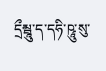དྲྀམྦཱུ་ད་དཧི་ཥཱུ་སུ་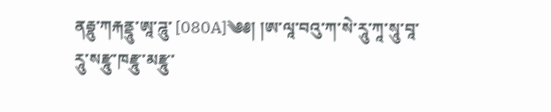ནརྦྷུ་ཀརྐནྡཱུ་ཨཱ་ཌཱུ་ [080A]༄༅། །ཨ་ལཱ་བའུ་ཀ་སེ་རཱུ་ཀཱ་སཱུ་བཱ་རཱུ་སརྫཱུ་ཁརྫཱུ་མརྫཱུ་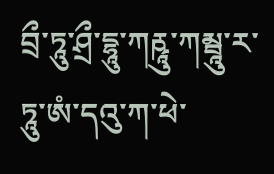བྲྀ་ཏཱུ་ཤྲྀ་དྷཱུ་ཀརྵཱུ་ཀམྦཱུ་ར་ཏཱུ་ཨཾ་དའུ་ཀ་ཕེ་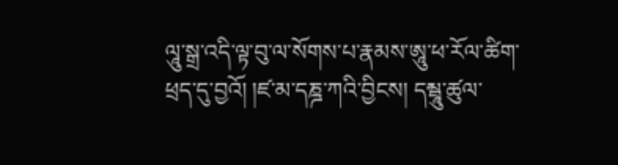ལཱུ་སྒྲ་འདི་ལྟ་བུ་ལ་སོགས་པ་རྣམས་ཨཱུ་ཕ་རོལ་ཚིག་ཕྲད་དུ་བྱའོ། །ཛ་མ་དཎྜ་ཀའི་བྱིངས། དམྦཱུ་ཚུལ་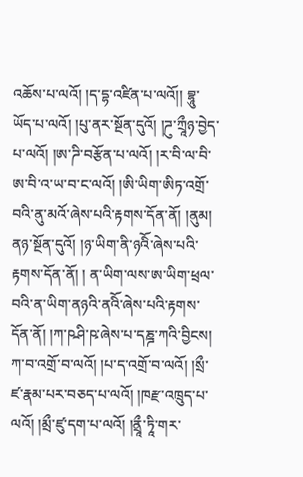འཆོས་པ་ལའོ། །ད་དྷ་འཛིན་པ་ལའོ།། བྷཱུ་ཡོད་པ་ལའོ། །པུ་ནར་སྔོན་དུའོ། །ཌུ་ཀྲཱྀཉ་བྱེད་པ་ལའོ། །ཨ་ཌི་བརྩོན་པ་ལའོ། །ར་བི་ལ་བི་ཨ་བི་འ་ཡ་བ་ང་ལའོ། །ཨི་ཡིག་ཨིཏ་འགྲོ་བའི་ནུ་མའོ་ཞེས་པའི་རྟགས་དོན་ནོ། །ནུམ། ནཉ་སྔོན་དུའོ། །ཉ་ཡིག་ནི་ཉའིོ་ཞེས་པའི་རྟགས་དོན་ནོ། ། ན་ཡིག་ལས་ཨ་ཡིག་ཕྲལ་བའི་ན་ཡིག་ནཉའི་ནའིོ་ཞེས་པའི་རྟགས་དོན་ནོ། །ཀ་ཥཤི་ཥ་ཞེས་པ་དཎྜ་ཀའི་བྱིངས། ཀ་བ་འགྲོ་བ་ལའོ། །པ་ད་འགྲོ་བ་ལའོ། །སྲྀ་ཛ་རྣམ་པར་བཅད་པ་ལའོ། །ཁརྫ་འཁྲུད་པ་ལའོ། །མྲྀ་ཛུ་དག་པ་ལའོ། །ནྲཱྀ་ཏཱི་གར་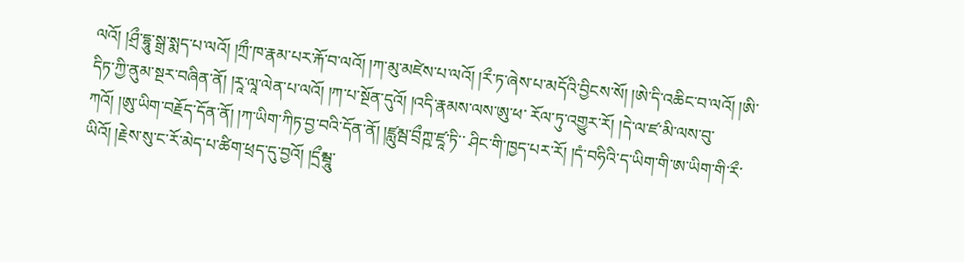ལའོ། །ཤྲྀ་དྷཱུ་སྒྲ་སྨད་པ་ལའོ། །ཀྲྀ་ཁ་རྣམ་པར་རྐོ་བ་ལའོ། །ཀ་མུ་མཛེས་པ་ལའོ། །རྀ་ཏ་ཞེས་པ་མདོའི་བྱིངས་སོ། །ཨེ་དི་འཆིང་བ་ལའོ། །ཨི་དིཏ་ཀྱི་ནུམ་སྔར་བཞིན་ནོ། །རཱ་ལཱ་ལེན་པ་ལའོ། །ཀ་པ་སྔོན་དུའོ། །འདི་རྣམས་ལས་ཨུ་ཕ་ རོལ་ཏུ་འགྱུར་རོ། །དེ་ལ་ཛ་མི་ལས་བུ་ཀའོ། །ཨུ་ཡིག་བརྗོད་དོན་ནོ། །ཀ་ཡིག་ཀིཏ་བྱ་བའི་དོན་ནོ། །ཛླུམྦ་བྲྀཀྵ་ཛཱ་ཏི་་ ཤིང་གི་ཁྱད་པར་རོ། །དཾ་བཧིའི་ད་ཡིག་གི་ཨ་ཡིག་གི་རྀ་ཡིའོ། །རྗེས་སུ་ང་རོ་མེད་པ་ཚིག་ཕྲད་དུ་བྱའོ། །དྲྀམྦཱུ་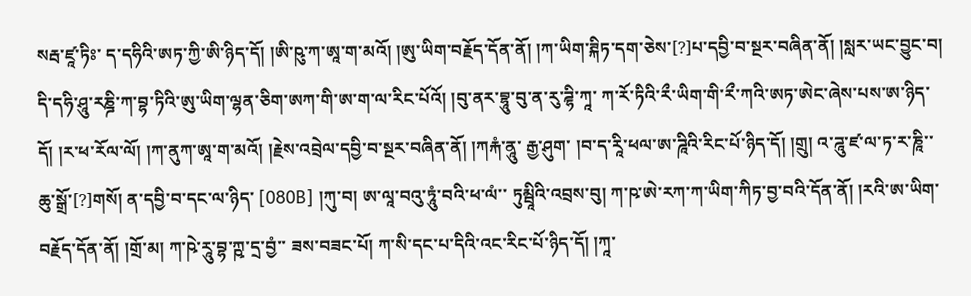སརྦ་ཛཱ་ཏིཿ་ ད་དཧིའི་ཨཏ་ཀྱི་ཨི་ཉིད་དོ། །ཨི་ཥུ་ཀ་ཨཱ་ག་མའོ། །ཨུ་ཡིག་བརྗོད་དོན་ནོ། །ཀ་ཡིག་ཊྐིཏ་དག་ཅེས་[?]པ་དབྱི་བ་སྔར་བཞིན་ནོ། །སླར་ཡང་བྱུང་བ། དི་དཧི་ཤཱུ་རཎྜི་ཀ་བྷ་ཏིའི་ཨུ་ཡིག་ལྷན་ཅིག་ཨཀ་གི་ཨ་ག་ལ་རིང་པོའོ། །བུ་ནར་བྷཱུ་བུ་ན་རུ་ཌྷི་ཀཱ་ ཀ་རོ་ཏིའི་རྀ་ཡིག་གི་རྀ་ཀའི་ཨཏ་ཨེང་ཞེས་པས་ཨ་ཉིད་དོ། །ར་ཕ་རོལ་ལོ། །ཀ་ནུཀ་ཨཱ་ག་མའོ། །རྗེས་འབྲེལ་དབྱི་བ་སྔར་བཞིན་ནོ། །ཀརྐཾ་ནཱུ་ རྒྱ་ཤུག་ །བ་ད་རཱི་ཕལ་ཨ་ཌཱིའི་རིང་པོ་ཉིད་དོ། །གྲུ། འ་ཌཱུ་ཛ་ལ་ཏ་ར་ཎཱི་་ ཆུ་སྒྲོ་[?]གསོ། ན་དབྱི་བ་དང་ལ་ཉིད་ [080B] །ཀུ་བ། ཨ་ལཱ་བའུ་ཏཱུཾ་བའི་ཕ་ལཾ་་ ཏུམྦཱིའི་འབྲས་བུ། ཀ་ཥ་ཨེ་རཀ་ཀ་ཡིག་ཀིཏ་བྱ་བའི་དོན་ནོ། །རའི་ཨ་ཡིག་བརྗོད་དོན་ནོ། །གྲོ་མ། ཀ་ཥེ་རཱུ་བྷ་ཀྵ་དྲ་བྱཾ་་ ཟས་བཟང་པོ། ཀ་སི་དང་པ་དིའི་འང་རིང་པོ་ཉིད་དོ། །ཀཱ་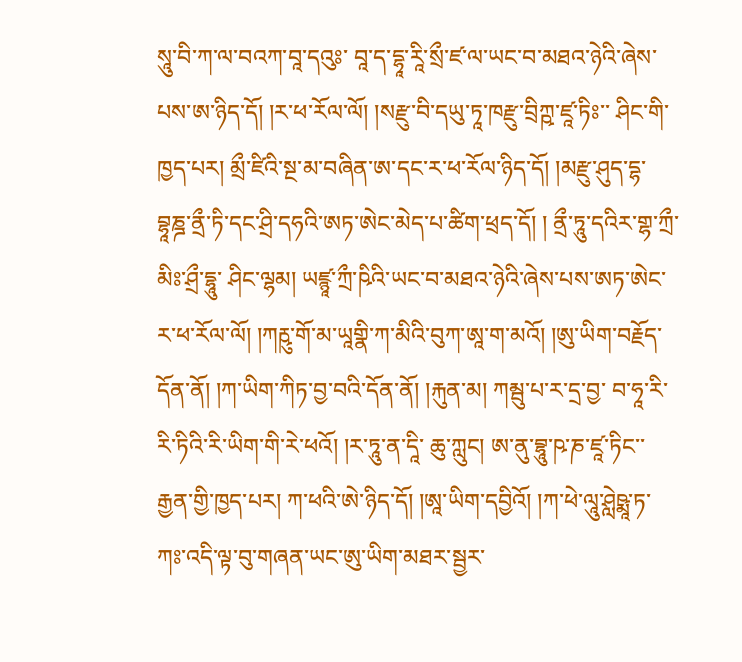སཱུ་བི་ཀ་ལ་བའཀ་བཱ་དའུཿ་ བཱ་ད་དྷཱ་རཱི་སྲྀ་ཛ་ལ་ཡང་བ་མཐའ་ཉེའི་ཞེས་པས་ཨ་ཉིད་དོ། །ར་ཕ་རོལ་ལོ། །སརྫུ་བི་དཡུ་ཏཱ་ཁརྫུ་བྲིཀྵ་ཛཱ་ཏིཿ་་ ཤིང་གི་ཁྱད་པར། མྲྀ་ཛིའི་སྔ་མ་བཞིན་ཨ་དང་ར་ཕ་རོལ་ཉིད་དོ། །མརྫུ་ཤུད་དྷ་བྷཱཎྜ་ནྲྀ་ཏི་དང་ཤྲི་དཧའི་ཨཏ་ཨེང་མེད་པ་ཚིག་ཕྲད་དོ། ། ནྲྀ་ཏཱུ་དའིར་གྷ་ཀྲྀ་མིཿ་ཤྲྀ་དྷཱུ་ ཤིང་ལྷམ། ཡཛྙཱ་ཀྲྀ་ཥིའི་ཡང་བ་མཐའ་ཉེའི་ཞེས་པས་ཨཏ་ཨེང་ར་ཕ་རོལ་ལོ། །ཀརྵུ་གོ་མ་ཡཱགྣི་ཀ་མིའི་བུཀ་ཨཱ་ག་མའོ། །ཨུ་ཡིག་བརྗོད་དོན་ནོ། །ཀ་ཡིག་ཀིཏ་བྱ་བའི་དོན་ནོ། །རྐུན་མ། ཀམྦུ་པ་ར་དྲ་བྱ་ བ་ཧཱ་རི་རི་ཏིའི་རི་ཡིག་གི་རེ་ཕའོ། །ར་ཏཱུ་ན་དཱི་ ཆུ་ཀླུང། ཨ་ནུ་བྷཱུ་ཥ་ཎ་ཛཱ་ཏིང་་ རྒྱན་གྱི་ཁྱད་པར། ཀ་ཕའི་ཨེ་ཉིད་དོ། །ཨཱ་ཡིག་དབྱིའོ། །ཀ་ཕེ་ལཱུ་ཤླེཥྨཱ་ཏ་ཀཿ་འདི་ལྟ་བུ་གཞན་ཡང་ཨུ་ཡིག་མཐར་སྦྱར་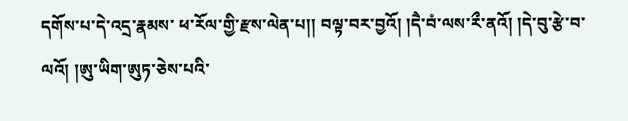དགོས་པ་དེ་འདྲ་རྣམས་ ཕ་རོལ་གྱི་རྫས་ལེན་པ།། བལྟ་བར་བྱའོ། །དཻ་བཾ་ལས་རྀ་ནའོ། །དེ་བུ་རྩེ་བ་ལའོ། །ཨུ་ཡིག་ཨུཏ་ཅེས་པའི་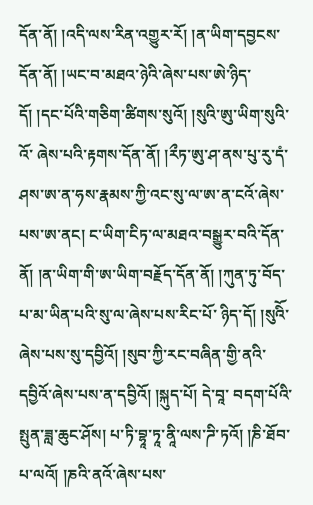དོན་ནོ། །འདི་ལས་རིན་འགྱུར་རོ། །ན་ཡིག་དབྱངས་དོན་ནོ། །ཡང་བ་མཐའ་ཉེའི་ཞེས་པས་ཨེ་ཉིད་དོ། །དང་པོའི་གཅིག་ཚིགས་སུའོ། །སུའི་ཨུ་ཡིག་སུའི་འོ་ ཞེས་པའི་རྟགས་དོན་ནོ། །རྀཏ་ཨུ་ཤ་ནས་པུ་རུ་དཾ་ཤས་ཨ་ན་ཧས་རྣམས་ཀྱི་འང་སུ་ལ་ཨ་ན་ངའོ་ཞེས་པས་ཨ་ནང། ང་ཡིག་ངིཏ་ལ་མཐའ་བསྒྱུར་བའི་དོན་ནོ། །ན་ཡིག་གི་ཨ་ཡིག་བརྗོད་དོན་ནོ། །ཀུན་ཏུ་བོད་པ་མ་ཡིན་པའི་སུ་ལ་ཞེས་པས་རིང་པོ་ ཉིད་དོ། །སུའིོ་ཞེས་པས་སུ་དབྱིའོ། །སུབ་ཀྱི་རང་བཞིན་གྱི་ནའི་དབྱིའོ་ཞེས་པས་ན་དབྱིའོ། །སྐུད་པོ། དེ་བཱ་ བདག་པོའི་སྤུན་ཟླ་ཆུང་ཤོས། པ་ཏི་བྷཱ་ཏཱ་ནཱི་ལས་ཌི་ཏའོ། །ཎི་ཐོབ་པ་ལའོ། །ཎའི་ནའོ་ཞེས་པས་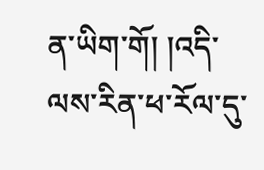ན་ཡིག་གོ། །འདི་ལས་རིན་ཕ་རོལ་དུ་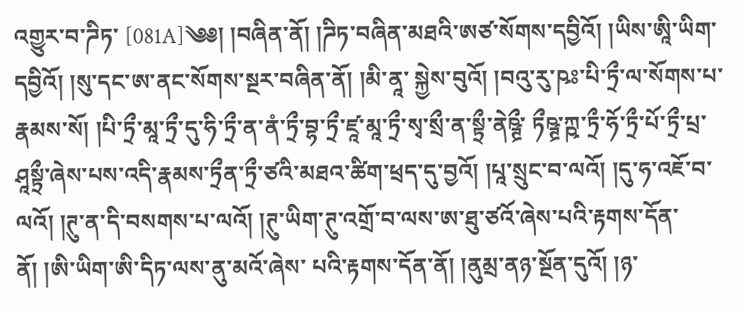འགྱུར་བ་ཌིཏ་ [081A]༄༅། །བཞིན་ནོ། །ཌིཏ་བཞིན་མཐའི་ཨཙ་སོགས་དབྱིའོ། །ཡིས་ཨཱི་ཡིག་དབྱིའོ། །སུ་དང་ཨ་ནང་སོགས་སྔར་བཞིན་ནོ། །མི་ནཱ་ སྐྱེས་བུའོ། །བའུ་རུ་ཥཿ་པི་ཏྲྀ་ལ་སོགས་པ་རྣམས་སོ། །པི་ཏྲྀ་མཱ་ཏྲྀ་དུ་ཧི་ཏྲྀ་ན་ནཾ་ཏྲྀ་བྷ་ཏྲྀ་ཛཱ་མཱ་ཏྲྀ་སྭ་སྲྀ་ན་སྟྲྀ་ནེཥྚྲྀ་ ཏྀཥྚྲ་ཀྵ་ཏྲྀ་ཧོ་ཏྲྀ་པོ་ཏྲྀ་པྲ་ཤཱསྟྲྀ་ཞེས་པས་འདི་རྣམས་ཏྲྀན་ཏྲྀ་ཙའི་མཐའ་ཚིག་ཕྲད་དུ་བྱའོ། །པཱ་སྲུང་བ་ལའོ། །དུ་ཧ་འཇོ་བ་ལའོ། །ཊུ་ན་དི་བསགས་པ་ལའོ། །ཊུ་ཡིག་ཊུ་འགྲོ་བ་ལས་ཨ་ཐུ་ཙའོ་ཞེས་པའི་རྟགས་དོན་ནོ། །ཨི་ཡིག་ཨི་དིཏ་ལས་ནུ་མའོ་ཞེས་ པའི་རྟགས་དོན་ནོ། །ནུམྲ་ནཉ་སྔོན་དུའོ། །ཉ་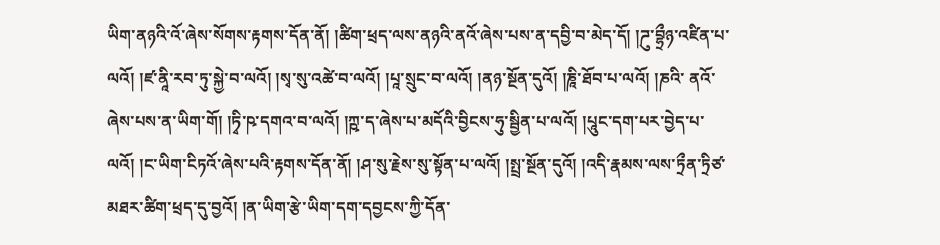ཡིག་ནཉའི་འོ་ཞེས་སོགས་རྟགས་དོན་ནོ། །ཚིག་ཕྲད་ལས་ནཉའི་ནའོ་ཞེས་པས་ན་དབྱི་བ་མེད་དོ། །ཌུ་བྷྲྀཉ་འཛིན་པ་ལའོ། །ཛ་ནཱི་རབ་ཏུ་སྐྱེ་བ་ལའོ། །སྭ་སུ་འཚེ་བ་ལའོ། །པཱ་སྲུང་བ་ལའོ། །ནཉ་སྔོན་དུའོ། །ཎཱི་ཐོབ་པ་ལའོ། །ཎའི་ ནའོ་ཞེས་པས་ན་ཡིག་གོ། །ཏྭི་ཥ་དགའ་བ་ལའོ། །ཀྵ་ད་ཞེས་པ་མདོའི་བྱིངས་ཧུ་སྦྱིན་པ་ལའོ། །པཱུང་དག་པར་བྱེད་པ་ལའོ། །ང་ཡིག་ངིཏའོ་ཞེས་པའི་རྟགས་དོན་ནོ། །ཤ་སུ་རྗེས་སུ་སྟོན་པ་ལའོ། །སྤྲ་སྔོན་དུའོ། །འདི་རྣམས་ལས་ཏྲྀན་ཏྲིཙ་ མཐར་ཚིག་ཕྲད་དུ་བྱའོ། །ན་ཡིག་རྩེ་ཡིག་དག་དབྱངས་ཀྱི་དོན་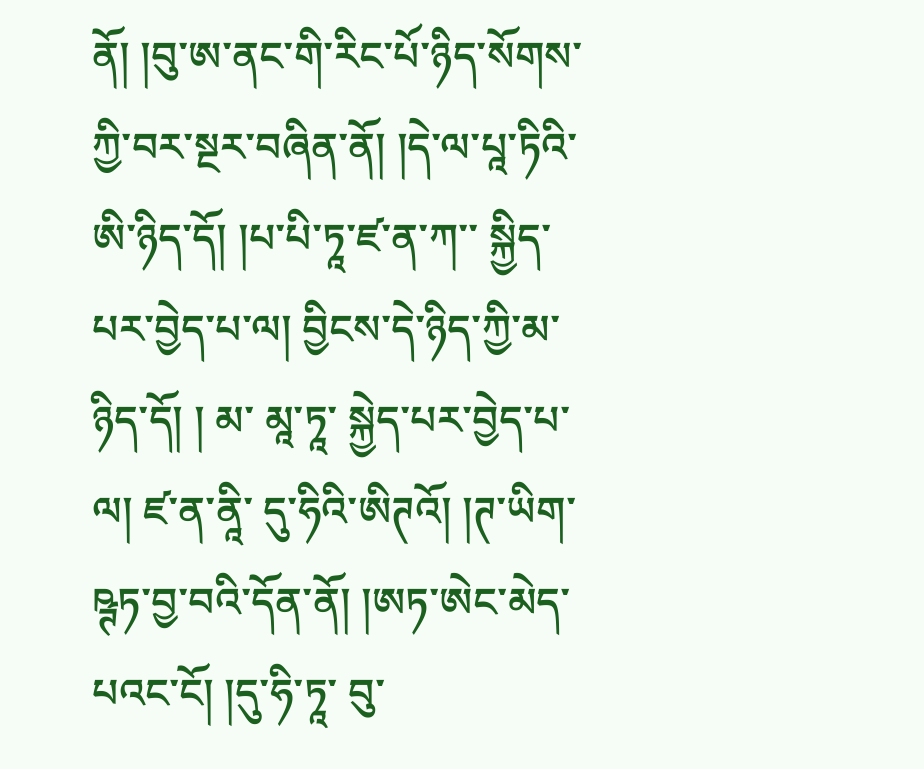ནོ། །བུ་ཨ་ནང་གི་རིང་པོ་ཉིད་སོགས་ཀྱི་བར་སྔར་བཞིན་ནོ། །དེ་ལ་པཱ་ཏིའི་ཨི་ཉིད་དོ། །པ་པི་ཏཱ་ཛ་ན་ཀ་་ སྐྱིད་པར་བྱེད་པ་ལ། བྱིངས་དེ་ཉིད་ཀྱི་མ་ཉིད་དོ། ། མ་ མཱ་ཏཱ་ སྐྱེད་པར་བྱེད་པ་ལ། ཛ་ན་ནཱི་ དུ་ཧིའི་ཨིཊའོ། །ཊ་ཡིག་ཥྚཏ་བྱ་བའི་དོན་ནོ། །ཨཏ་ཨེང་མེད་པའང་ངོ། །དུ་ཧི་ཏཱ་ བུ་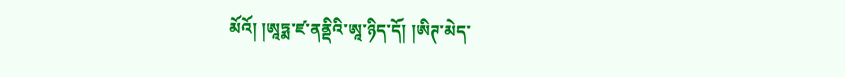མོའོ། །ཨཱཏྨ་ཛ་ནནྡིའི་ཨཱ་ཉིད་དོ། །ཨིཊ་མེད་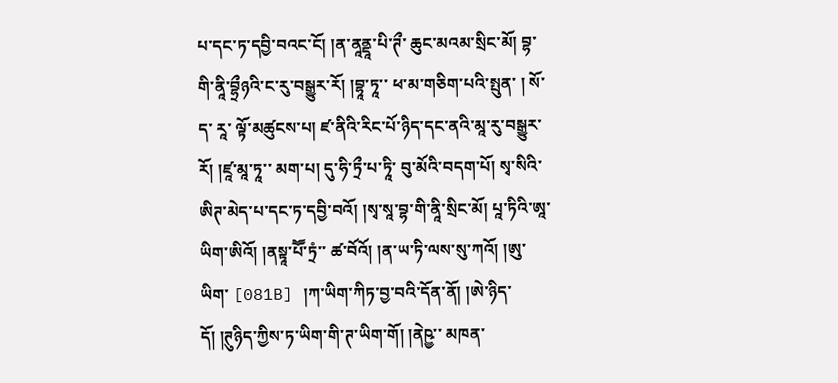པ་དང་ཏ་དབྱི་བའང་ངོ། །ན་ནཱནྡཱ་པི་ཊྀ་ ཆུང་མའམ་སྲིང་མོ། བྷ་གི་ནཱི་བྷྲྀཉའི་ང་རུ་བསྒྱུར་རོ། །བྷཱ་ཏཱ་་ ཕ་མ་གཅིག་པའི་སྤུན་ ། སོ་ད་ རཱ་ ལྟོ་མཚུངས་པ། ཛ་ནིའི་རིང་པོ་ཉིད་དང་ནའི་མཱ་རུ་བསྒྱུར་རོ། །ཛཱ་མཱ་ཏཱ་་ མག་པ། དུ་ཧི་ཏྲྀ་པ་ཏཱི་ བུ་མོའི་བདག་པོ། སྭ་སིའི་ཨིཊ་མེད་པ་དང་ཏ་དབྱི་བའོ། །སྭ་སཱ་བྷ་གི་ནཱི་སྲིང་མོ། པཱ་ཏིའི་ཨཱ་ཡིག་ཨིའོ། །ནསྟཱ་པཽ་ཏྲཾ་་ ཚ་བོའོ། །ན་ཡ་ཏི་ལས་སུ་ཀའོ། །ཨུ་ཡིག་ [081B] །ཀ་ཡིག་ཀིཏ་བྱ་བའི་དོན་ནོ། །ཨེ་ཉིད་དོ། །ཊུཉིད་ཀྱིས་ཏ་ཡིག་གི་ཊ་ཡིག་གོ། །ནེཥྱ་་ མཁན་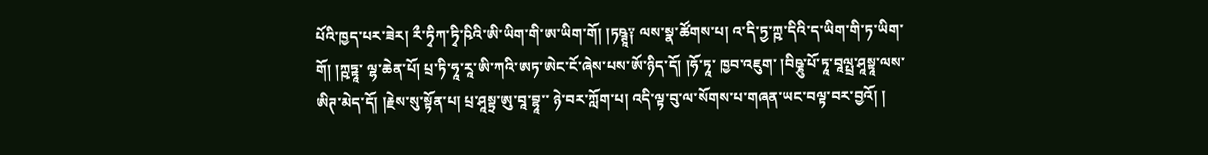པོའི་ཁྱད་པར་ཟེར། རྀ་ཏྭིཀ་ཏྭི་ཥིའི་ཨི་ཡིག་གི་ཨ་ཡིག་གོ། །ཏཥྚཱ༑ ལས་སྣ་ཚོགས་པ། འ་དི་ཏྱ་ཀྵ་དིའི་ད་ཡིག་གི་ཏ་ཡིག་གོ། །ཀྵཏྟཱ་ ལྷ་ཆེན་པོ། པྲ་ཏི་ཧཱ་རཱ་ཨི་ཀའི་ཨཏ་ཨེང་ངོ་ཞེས་པས་ཨོ་ཉིད་དོ། །ཧོ་ཏཱ་ ཁྱབ་འཇུག་ །བིཥྞུ་པོ་ཏཱ་བཱལྤྲ་ཤཱསྟཱ་ལས་ཨིཊ་མེད་དོ། །རྗེས་སུ་སྟོན་པ། པྲ་ཤཱསྟྲ་ཨུ་བཱ་བྷཱ་་ ཉེ་བར་ཀློག་པ། འདི་ལྟ་བུ་ལ་སོགས་པ་གཞན་ཡང་བལྟ་བར་བྱའོ། །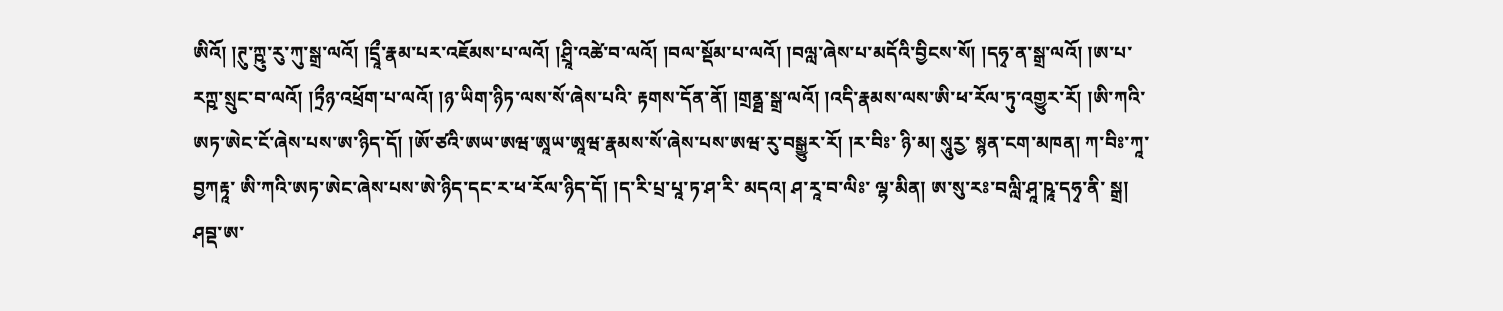ཨིའོ། །ཊུ་ཀྵུ་རུ་ཀུ་སྒྲ་ལའོ། །དྲཱྀ་རྣམ་པར་འཇོམས་པ་ལའོ། །ཤྲཱི་འཚེ་བ་ལའོ། །བལ་སྡོམ་པ་ལའོ། །བལླ་ཞེས་པ་མདོའི་བྱིངས་སོ། །དཧྭ་ན་སྒྲ་ལའོ། །ཨ་པ་རཀྵ་སྲུང་བ་ལའོ། །ཏྲྀཉ་འཕྲོག་པ་ལའོ། །ཉ་ཡིག་ཉིཏ་ལས་སོ་ཞེས་པའི་ རྟགས་དོན་ནོ། །གྲནྠ་སྒྲ་ལའོ། །འདི་རྣམས་ལས་ཨི་ཕ་རོལ་ཏུ་འགྱུར་རོ། །ཨི་ཀའི་ཨཏ་ཨེང་ངོ་ཞེས་པས་ཨ་ཉིད་དོ། །ཨོ་ཙའི་ཨཡ་ཨཝ་ཨཱཡ་ཨཱཝ་རྣམས་སོ་ཞེས་པས་ཨཝ་རུ་བསྒྱུར་རོ། །ར་བིཿ་ ཉི་མ། སཱུརྱ་ སྙན་ངག་མཁན། ཀ་བིཿ་ཀཱ་བྱཀརྟཱ་ ཨི་ཀའི་ཨཏ་ཨེང་ཞེས་པས་ཨེ་ཉིད་དང་ར་ཕ་རོལ་ཉིད་དོ། །ད་རི་པྲ་པཱ་ཏ་ཤ་རི་ མདའ། ཤ་རཱ་བ་ལིཿ་ ལྷ་མིན། ཨ་སུ་རཿ་བལླི་ཤཱ་ཥཱ་དཧྭ་ནི་ སྒྲ། ཤབྡ་ཨ་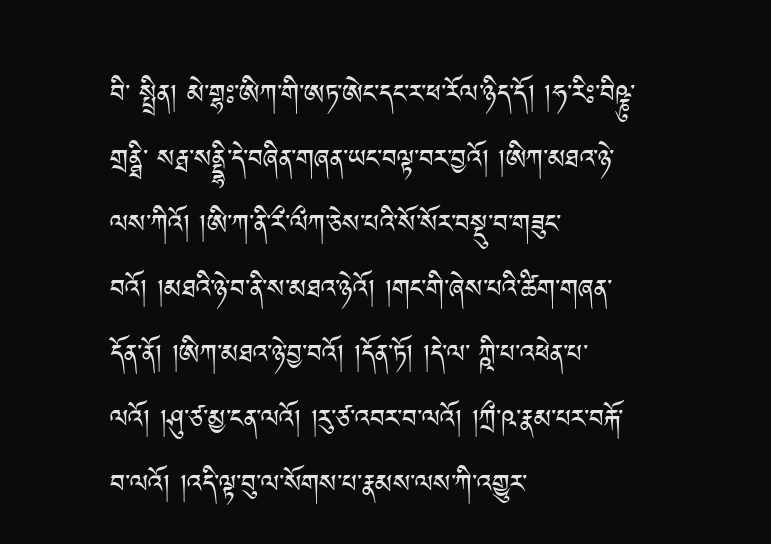བི་ སྤྲིན། མེ་གྷཿ་ཨིཀ་གི་ཨཏ་ཨེང་དང་ར་ཕ་རོལ་ཉིད་དོ། །ཧ་རིཿ་བིཥྞུ་གྲནྠི་ སརྠ་སནྡྷི་དེ་བཞིན་གཞན་ཡང་བལྟ་བར་བྱའོ། །ཨིཀ་མཐའ་ཉེ་ལས་ཀིའོ། །ཨི་ཀ་ནི་རྀ་ལྀཀ་ཅེས་པའི་སོ་སོར་བསྡུ་བ་གཟུང་བའོ། །མཐའི་ཉེ་བ་ནི་ས་མཐའ་ཉེའོ། །གང་གི་ཞེས་པའི་ཚིག་གཞན་དོན་ནོ། །ཨིཀ་མཐའ་ཉེ་བྱ་བའོ། །དོན་ཏོ། །དེ་ལ་ ཀྵི་པ་འཕེན་པ་ལའོ། །ཤུ་ཙ་མྱ་ངན་ལའོ། །རུ་ཙ་འབར་བ་ལའོ། །ཀྲྀ་ཥ་རྣམ་པར་བརྐོ་བ་ལའོ། །འདི་ལྟ་བུ་ལ་སོགས་པ་རྣམས་ལས་ཀི་འགྱུར་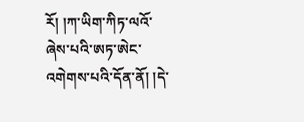རོ། །ཀ་ཡིག་ཀིཏ་ལའོ་ཞེས་པའི་ཨཏ་ཨེང་འགེགས་པའི་དོན་ནོ། །དེ་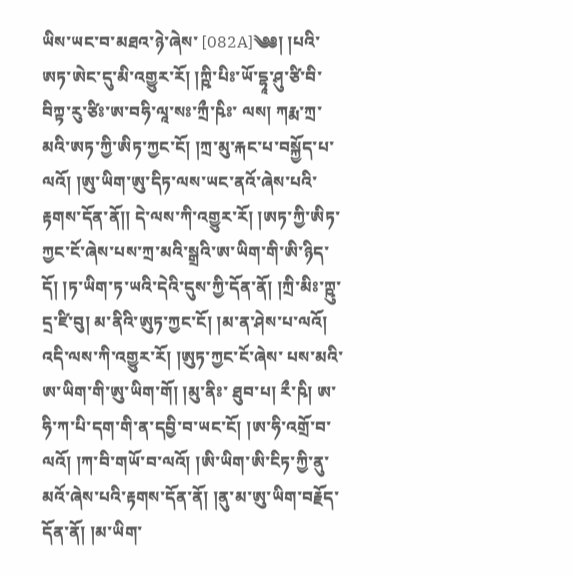ཡིས་ཡང་བ་མཐའ་ཉེ་ཞེས་ [082A]༄༅། །པའི་ཨཏ་ཨེང་དུ་མི་འགྱུར་རོ། །ཀྵི་པིཿ་ཡོ་དྷཱ་ཤུ་ཙི་བི་བིཀྟ་རུ་ཙིཿ་ཨ་བཧི་ལཱ་སཿ་ཀྲྀ་ཥིཿ་ ལས། ཀརྨ་ཀྲ་མའི་ཨཏ་ཀྱི་ཨིཏ་ཀྱང་ངོ། །ཀྲ་མུ་རྐང་པ་བསྐྱོད་པ་ལའོ། །ཨུ་ཡིག་ཨུ་དིཏ་ལས་ཡང་ནའོ་ཞེས་པའི་རྟགས་དོན་ནོ།། དེ་ལས་ཀི་འགྱུར་རོ། །ཨཏ་ཀྱི་ཨིཏ་ཀྱང་ངོ་ཞེས་པས་ཀྲ་མའི་སྒྲའི་ཨ་ཡིག་གི་ཨི་ཉིད་དོ། །ཏ་ཡིག་ཏ་ཡའི་དེའི་དུས་ཀྱི་དོན་ནོ། །ཀྲི་མིཿ་ཀྵུ་དྲ་ཛི་བུ། མ་ནིའི་ཨུཏ་ཀྱང་ངོ། །མ་ན་ཤེས་པ་ལའོ། འདི་ལས་ཀི་འགྱུར་རོ། །ཨུཏ་ཀྱང་ངོ་ཞེས་ པས་མའི་ཨ་ཡིག་གི་ཨུ་ཡིག་གོ། །མུ་ནིཿ་ ཐུབ་པ། རྀ་ཥི། ཨ་ཧི་ཀ་པི་དག་གི་ན་དབྱི་བ་ཡང་ངོ། །ཨ་ཧི་འགྲོ་བ་ལའོ། །ཀ་བི་གཡོ་བ་ལའོ། །ཨི་ཡིག་ཨི་ངིཏ་ཀྱི་ནུ་མའོ་ཞེས་པའི་རྟགས་དོན་ནོ། །ནུ་མ་ཨུ་ཡིག་བརྗོད་དོན་ནོ། །མ་ཡིག་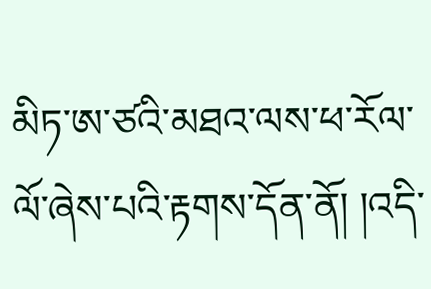མིཏ་ཨ་ཙའི་མཐའ་ལས་ཕ་རོལ་ལོ་ཞེས་པའི་རྟགས་དོན་ནོ། །འདི་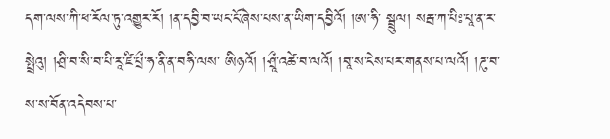དག་ལས་ཀི་ཕ་རོལ་ཏུ་འགྱུར་རོ། །ན་དབྱི་བ་ཡང་ངོ་ཞེས་པས་ན་ཡིག་དབྱིའོ། །ཨ་ཧི་ སྦྲུལ། སརྦ་ཀ་པིཿ་པཱ་ན་ར་ སྤྲེའུ། །ཤྲི་བ་སི་བ་པི་རཱ་ཛི་པྲྀ་ཧ་ནི་ན་བཧི་ལས་ ཨིཉའོ། །ཤྲཱྀ་འཚེ་བ་ལའོ། །བཱ་ས་ངེས་པར་གནས་པ་ལའོ། །ཌུ་བ་ས་ས་བོན་འདེབས་པ་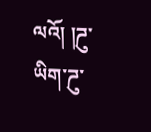ལའོ། །ཌུ་ཡིག་ཌུ་